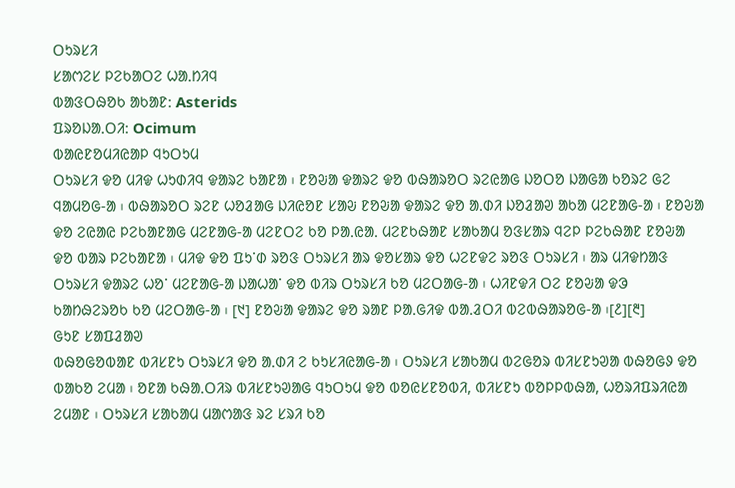ᱛᱩᱨᱥᱤ
ᱥᱟᱬᱮᱥ ᱞᱮᱠᱟᱛᱮ ᱦᱟᱹᱴᱤᱧ
ᱵᱟᱝᱛᱷᱚᱠ ᱟᱠᱟᱱ: Asterids
ᱯᱨᱚᱡᱟᱹᱛᱤ: Ocimum
ᱵᱟᱭᱱᱚᱢᱤᱭᱟᱞ ᱧᱩᱛᱩᱢ
ᱛᱩᱨᱥᱤ ᱫᱚ ᱢᱤᱫ ᱦᱩᱰᱤᱧ ᱫᱟᱨᱮ ᱠᱟᱱᱟ ᱾ ᱱᱚᱶᱟ ᱫᱟᱨᱮ ᱫᱚ ᱵᱷᱟᱨᱚᱛ ᱨᱮᱭᱟᱜ ᱡᱚᱛᱚ ᱡᱟᱜᱟ ᱠᱚᱨᱮ ᱜᱮ ᱧᱟᱢᱚᱜ-ᱟ ᱾ ᱵᱷᱟᱨᱚᱛ ᱨᱮᱱ ᱦᱚᱲᱟᱜ ᱡᱤᱭᱚᱱ ᱥᱟᱶ ᱱᱚᱶᱟ ᱫᱟᱨᱮ ᱫᱚ ᱟᱹᱰᱤ ᱡᱚᱲᱟᱣ ᱟᱠᱟ ᱢᱮᱱᱟᱜ-ᱟ ᱾ ᱱᱚᱶᱟ ᱫᱚ ᱮᱭᱟᱭ ᱞᱮᱠᱟᱱᱟᱜ ᱢᱮᱱᱟᱜ-ᱟ ᱢᱮᱱᱛᱮ ᱠᱚ ᱞᱟᱹᱭᱟᱹ ᱢᱮᱱᱠᱷᱟᱱ ᱥᱟᱠᱟᱢ ᱚᱝᱥᱟᱨ ᱧᱮᱞ ᱞᱮᱠᱷᱟᱱ ᱱᱚᱶᱟ ᱫᱚ ᱵᱟᱨ ᱞᱮᱠᱟᱱᱟ ᱾ ᱢᱤᱫ ᱫᱚ ᱯᱩᱸᱰ ᱨᱚᱝ ᱛᱩᱨᱥᱤ ᱟᱨ ᱫᱚᱥᱟᱨ ᱫᱚ ᱦᱮᱱᱫᱮ ᱨᱚᱝ ᱛᱩᱨᱥᱤ ᱾ ᱟᱨ ᱢᱤᱫᱴᱟᱝ ᱛᱩᱨᱥᱤ ᱫᱟᱨᱮ ᱦᱚᱸ ᱢᱮᱱᱟᱜ-ᱟ ᱡᱟᱦᱟᱸ ᱫᱚ ᱵᱤᱨ ᱛᱩᱨᱥᱤ ᱠᱚ ᱢᱮᱛᱟᱜ-ᱟ ᱾ ᱦᱤᱱᱫᱤ ᱛᱮ ᱱᱚᱶᱟ ᱫᱳ ᱠᱟᱴᱷᱮᱨᱚᱠ ᱠᱚ ᱢᱮᱛᱟᱜ-ᱟ ᱾ [᱑] ᱱᱚᱶᱟ ᱫᱟᱨᱮ ᱫᱚ ᱨᱟᱱ ᱞᱟᱹᱜᱤᱫ ᱵᱟᱹᱲᱛᱤ ᱵᱮᱵᱷᱟᱨᱚᱜ-ᱟ ᱾[᱒][᱓]
ᱜᱩᱱ ᱥᱟᱯᱲᱟᱣ
ᱵᱷᱚᱜᱚᱵᱟᱱ ᱵᱤᱥᱱᱩ ᱛᱩᱨᱥᱤ ᱫᱚ ᱟᱹᱰᱤ ᱮ ᱠᱩᱥᱤᱭᱟᱜ-ᱟ ᱾ ᱛᱩᱨᱥᱤ ᱥᱟᱠᱟᱢ ᱵᱮᱜᱚᱨ ᱵᱤᱥᱱᱩᱣᱟ ᱵᱷᱚᱜᱽ ᱫᱚ ᱵᱟᱠᱚ ᱮᱢᱟ ᱾ ᱚᱱᱟ ᱠᱷᱟᱹᱛᱤᱨ ᱵᱤᱥᱱᱩᱣᱟᱜ ᱧᱩᱛᱩᱢ ᱫᱚ ᱵᱚᱭᱥᱱᱚᱵᱤ, ᱵᱤᱥᱱᱩ ᱵᱚᱞᱞᱵᱷᱟ, ᱦᱚᱨᱤᱯᱨᱤᱭᱟ ᱮᱢᱟᱱ ᱾ ᱛᱩᱨᱥᱤ ᱥᱟᱠᱟᱢ ᱢᱟᱬᱟᱝ ᱨᱮ ᱥᱨᱤ ᱠᱚ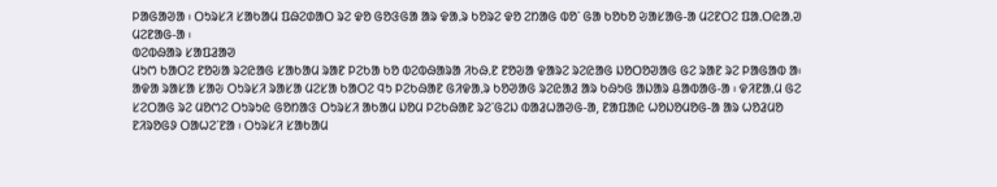ᱞᱟᱜᱟᱣᱟ ᱾ ᱛᱩᱨᱥᱤ ᱥᱟᱠᱟᱢ ᱯᱷᱮᱰᱟᱛ ᱨᱮ ᱫᱚ ᱜᱚᱝᱜᱟ ᱟᱨ ᱫᱟᱹᱨ ᱠᱚᱨᱮ ᱫᱚ ᱮᱴᱟᱜ ᱵᱚᱸ ᱜᱟ ᱠᱚᱠᱚ ᱶᱟᱥᱟᱜ-ᱟ ᱢᱮᱱᱛᱮ ᱯᱟᱹᱛᱭᱟᱹᱣ ᱢᱮᱱᱟᱜ-ᱟ ᱾
ᱵᱮᱵᱷᱟᱨ ᱥᱟᱯᱲᱟᱣ
ᱢᱩᱬ ᱠᱟᱛᱮ ᱱᱚᱶᱟ ᱨᱮᱭᱟᱜ ᱥᱟᱠᱟᱢ ᱨᱟᱱ ᱞᱮᱠᱟ ᱠᱚ ᱵᱮᱵᱷᱟᱨᱟ ᱤᱠᱷᱹᱱ ᱱᱚᱶᱟ ᱫᱟᱨᱮ ᱨᱮᱭᱟᱜ ᱡᱚᱛᱚᱣᱟᱜ ᱜᱮ ᱨᱟᱱ ᱨᱮ ᱞᱟᱜᱟᱵ ᱟ᱾ ᱟᱫᱟ ᱨᱟᱥᱟ ᱥᱟᱶ ᱛᱩᱨᱥᱤ ᱨᱟᱥᱟ ᱢᱮᱥᱟ ᱠᱟᱛᱮ ᱧᱩ ᱞᱮᱠᱷᱟᱱ ᱜᱤᱫᱟᱹᱨ ᱠᱚᱣᱟᱜ ᱨᱮᱭᱟᱲ ᱟᱨ ᱠᱷᱩᱜ ᱟᱡᱟᱨ ᱪᱟᱵᱟᱜ-ᱟ ᱾ ᱫᱤᱱᱟᱹᱢ ᱜᱮ ᱥᱮᱛᱟᱜ ᱨᱮ ᱢᱚᱬᱮ ᱛᱩᱨᱩᱭ ᱜᱚᱴᱟᱝ ᱛᱩᱨᱥᱤ ᱟᱠᱟᱢ ᱡᱚᱢ ᱞᱮᱠᱷᱟᱱ ᱨᱮᱸᱜᱮᱡ ᱵᱟᱲᱦᱟᱣᱜ-ᱟ, ᱱᱟᱯᱟᱭ ᱦᱚᱡᱚᱢᱚᱜ-ᱟ ᱟᱨ ᱦᱚᱲᱢᱚ ᱱᱤᱨᱚᱜᱽ ᱛᱟᱦᱮᱸᱱᱟ ᱾ ᱛᱩᱨᱥᱤ ᱥᱟᱠᱟᱢ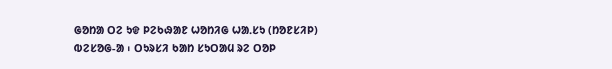ᱜᱚᱴᱟ ᱛᱮ ᱩᱫ ᱞᱮᱠᱷᱟᱱ ᱦᱚᱴᱤᱜ ᱦᱟᱹᱥᱩ (ᱴᱚᱱᱥᱤᱞ) ᱵᱮᱥᱚᱜ-ᱟ ᱾ ᱛᱩᱨᱥᱤ ᱠᱟᱴ ᱥᱩᱛᱟᱢ ᱨᱮ ᱛᱚᱞ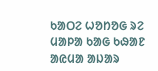ᱠᱟᱛᱮ ᱦᱚᱴᱚᱜ ᱨᱮ ᱢᱟᱞᱟ ᱠᱟᱜ ᱠᱷᱟᱱ ᱟᱭᱢᱟ ᱟᱡᱟᱨ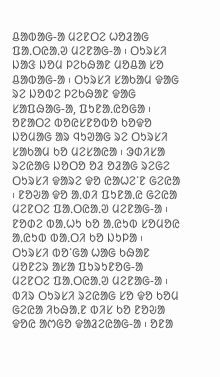ᱪᱟᱵᱟᱜ-ᱟ ᱢᱮᱱᱛᱮ ᱦᱚᱲᱟᱜ ᱯᱟᱹᱛᱭᱟᱹᱣ ᱢᱮᱱᱟᱜ-ᱟ ᱾ ᱛᱩᱨᱥᱤ ᱡᱟᱝ ᱡᱚᱢ ᱞᱮᱠᱷᱟᱱ ᱢᱚᱪᱟ ᱥᱚ ᱪᱟᱵᱟᱜ-ᱟ ᱾ ᱛᱩᱨᱥᱤ ᱥᱟᱠᱟᱢ ᱫᱟᱜ ᱨᱮ ᱡᱚᱵᱮ ᱞᱮᱠᱷᱟᱱ ᱫᱟᱜ ᱥᱟᱯᱷᱟᱜ-ᱟ, ᱯᱩᱱᱟᱹᱭᱚᱜᱟ ᱾ ᱚᱱᱟᱛᱮ ᱵᱚᱭᱥᱱᱚᱵᱚ ᱠᱚᱫᱚ ᱡᱚᱢᱟᱜ ᱟᱨ ᱧᱩᱣᱟᱜ ᱨᱮ ᱛᱩᱨᱥᱤ ᱥᱟᱠᱟᱢ ᱠᱚ ᱢᱮᱥᱟᱭᱟ ᱾ ᱳᱰᱤᱥᱟ ᱨᱮᱭᱟᱜ ᱡᱚᱛᱚ ᱚᱲ ᱚᱲᱟᱜ ᱨᱮᱜᱮ ᱛᱩᱨᱥᱤ ᱫᱟᱨᱮ ᱫᱚ ᱭᱟᱦᱮᱸᱱ ᱜᱮᱭᱟ ᱾ ᱱᱚᱶᱟ ᱫᱚ ᱟᱹᱰᱤ ᱯᱩᱱᱟᱹᱭ ᱜᱮᱭᱟ ᱢᱮᱱᱛᱮ ᱯᱟᱹᱛᱭᱟᱹᱣ ᱢᱮᱱᱟᱜ-ᱟ ᱾ ᱱᱚᱰᱮ ᱵᱟᱹᱦᱩ ᱠᱚ ᱟᱹᱭᱩᱵ ᱥᱚᱢᱚᱭ ᱟᱹᱭᱩᱵ ᱵᱟᱹᱛᱤ ᱠᱚ ᱡᱩᱞᱟ ᱾ ᱛᱩᱨᱥᱤ ᱵᱚᱸᱜᱟ ᱦᱟᱜ ᱠᱷᱟᱱ ᱢᱚᱱᱮᱨ ᱟᱥᱟ ᱯᱩᱨᱩᱱᱚᱜ-ᱟ ᱢᱮᱱᱛᱮ ᱯᱟᱹᱛᱭᱟᱹᱣ ᱢᱮᱱᱟᱜ-ᱟ ᱾
ᱵᱤᱨ ᱛᱩᱨᱥᱤ ᱨᱮᱭᱟᱜ ᱥᱚ ᱫᱚ ᱠᱚᱢ ᱜᱮᱭᱟ ᱤᱠᱷᱟᱹᱱ ᱵᱤᱥ ᱠᱚ ᱱᱚᱶᱟ ᱫᱚᱭ ᱟᱬᱜᱚ ᱫᱟᱲᱮᱭᱟᱜ-ᱟ ᱾ ᱚᱱᱟ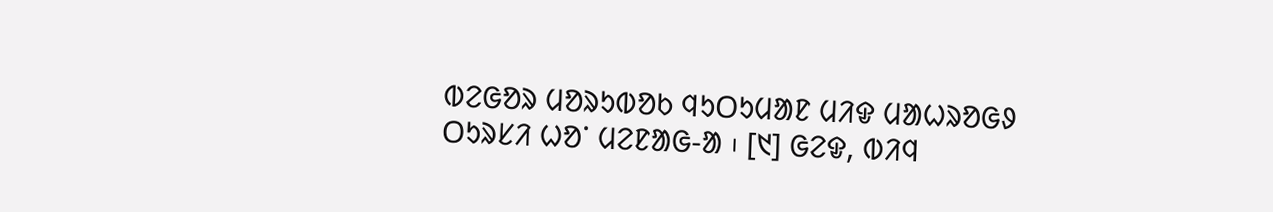ᱵᱮᱜᱚᱨ ᱢᱚᱨᱩᱵᱚᱠ ᱧᱩᱛᱩᱢᱟᱱ ᱢᱤᱫ ᱢᱟᱦᱨᱚᱜᱽ ᱛᱩᱨᱥᱤ ᱦᱚᱸ ᱢᱮᱱᱟᱜ-ᱟ ᱾ [᱑] ᱜᱮᱫ, ᱵᱤᱧ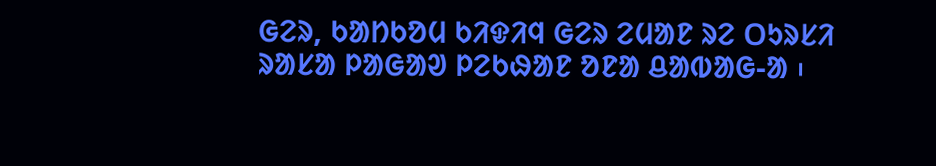ᱜᱮᱨ, ᱠᱟᱴᱠᱚᱢ ᱠᱤᱫᱤᱧ ᱜᱮᱨ ᱮᱢᱟᱱ ᱨᱮ ᱛᱩᱨᱥᱤ ᱨᱟᱥᱟ ᱞᱟᱜᱟᱣ ᱞᱮᱠᱷᱟᱱ ᱚᱱᱟ ᱪᱟᱵᱟᱜ-ᱟ ᱾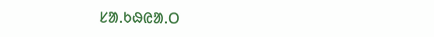ᱥᱟᱹᱠᱷᱭᱟᱹᱛ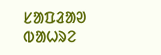ᱥᱟᱯᱲᱟᱣ
ᱵᱟᱦᱨᱮ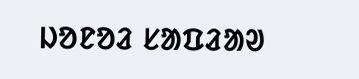ᱡᱚᱱᱚᱲ ᱥᱟᱯᱲᱟᱣ